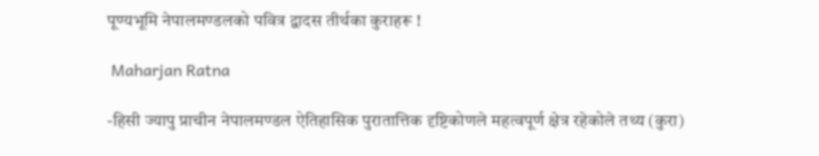पूण्यभूमि नेपालमण्डलको पवित्र द्वादस तीर्थका कुराहरू !

 Maharjan Ratna

-हिसी ज्यापु प्राचीन नेपालमण्डल ऐतिहासिक पुरातात्तिक दृष्टिकोणले महत्वपूर्ण क्षेत्र रहेकोले तथ्य (कुरा)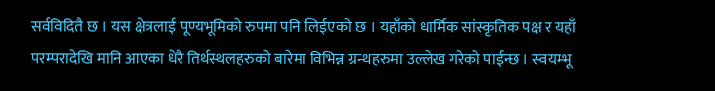सर्वविदितै छ । यस क्षेत्रलाई पूण्यभूमिको रुपमा पनि लिईएको छ । यहाँको धार्मिक सांस्कृतिक पक्ष र यहाँ परम्परादेखि मानि आएका धेरै तिर्थस्थलहरुको बारेमा विभिन्न ग्रन्थहरुमा उल्लेख गरेको पाईन्छ । स्वयम्भू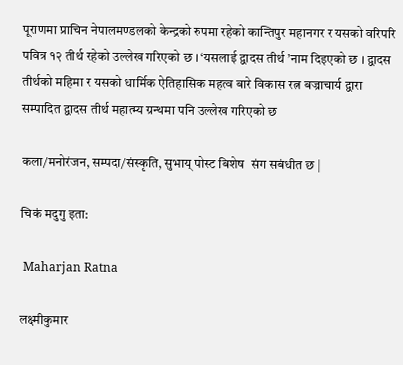पूराणमा प्राचिन नेपालमण्डलको केन्द्रको रुपमा रहेको कान्तिपुर महानगर र यसको वरिपरि पवित्र १२ तीर्थ रहेको उल्लेख गरिएको छ । ‘यसलाई द्वादस तीर्थ ’नाम दिइएको छ । द्वादस तीर्थको महिमा र यसको धार्मिक ऐतिहासिक महत्व बारे विकास रत्न बज्राचार्य द्वारा सम्पादित द्वादस तीर्थ महात्म्य ग्रन्थमा पनि उल्लेख गरिएको छ

कला/मनोरंजन, सम्पदा/संस्कृति, सुभाय् पोस्ट बिशेष  संग सबंधीत छ |

चिकं मदुगु इता:

 Maharjan Ratna

लक्ष्मीकुमार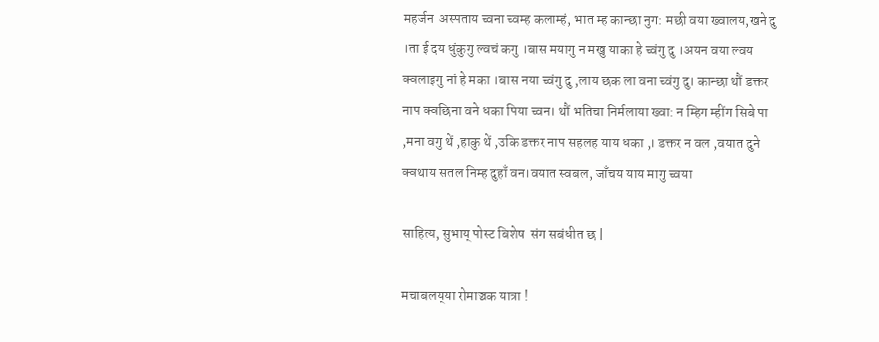महर्जन  अस्पताय च्वना च्वम्ह कलाम्हं, भात म्ह कान्छा नुग: मछी वया ख्वालय,खने दु ।ता ई दय धुंकुगु ल्वचं कगु ।बास मयागु न मखु याका हे च्वंगु दु ।अयन वया ल्वय क्वलाइगु नां हे मका ।बास नया च्वंगु दु ,लाय छक ला वना च्वंगु दु। कान्छा थौं डक्तर नाप क्वछिना वने धका पिया च्वन। थौं भतिचा निर्मलाया ख्वा: न म्हिग म्हींग सिबे पा ,मना वगु थें ,हाकु थें ,उकि डक्तर नाप सहलह याय धका ,। डक्तर न वल ,वयात दुने क्वथाय सतल निम्ह दुहाँ वन।वयात स्वबल, जाँचय याय मागु च्वया

साहित्य, सुभाय् पोस्ट बिशेष  संग सबंधीत छ |

मचाबलय्‌या रोमाञ्चक यात्रा !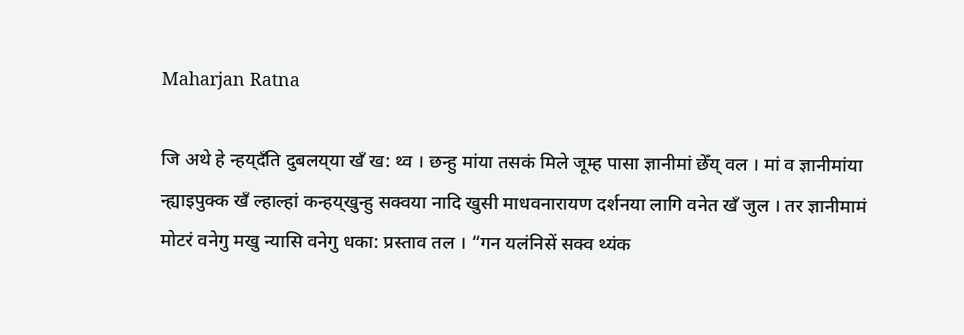Maharjan Ratna

जि अथे हे न्हय्‌दँति दुबलय्‌या खँ ख: थ्व । छन्हु मांया तसकं मिले जूम्ह पासा ज्ञानीमां छेँय् वल । मां व ज्ञानीमांया न्ह्याइपुक्क खँ ल्हाल्हां कन्हय्‌खुन्हु सक्वया नादि खुसी माधवनारायण दर्शनया लागि वनेत खँ जुल । तर ज्ञानीमामं मोटरं वनेगु मखु न्यासि वनेगु धका: प्रस्ताव तल । “गन यलंनिसें सक्व थ्यंक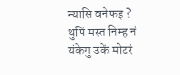न्यासि वनेफइ ? थुपिं मस्त निम्ह नं यंकेगु उकें मोटरं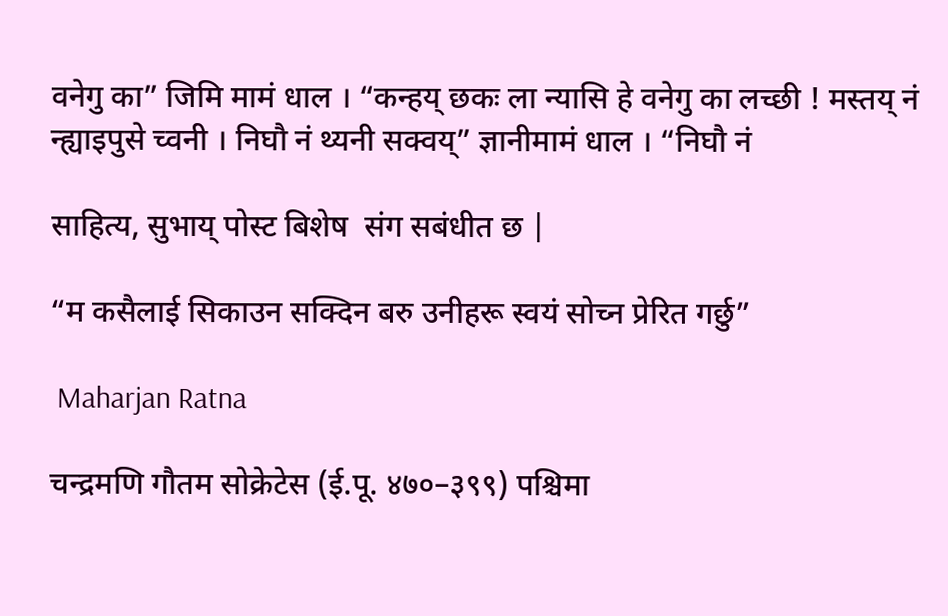वनेगु का” जिमि मामं धाल । “कन्हय् छकः ला न्यासि हे वनेगु का लच्छी ! मस्तय् नं न्ह्याइपुसे च्वनी । निघौ नं थ्यनी सक्वय्” ज्ञानीमामं धाल । “निघौ नं

साहित्य, सुभाय् पोस्ट बिशेष  संग सबंधीत छ |

“म कसैलाई सिकाउन सक्दिन बरु उनीहरू स्वयं सोच्न प्रेरित गर्छु”

 Maharjan Ratna

चन्द्रमणि गौतम सोक्रेटेस (ई.पू. ४७०–३९९) पश्चिमा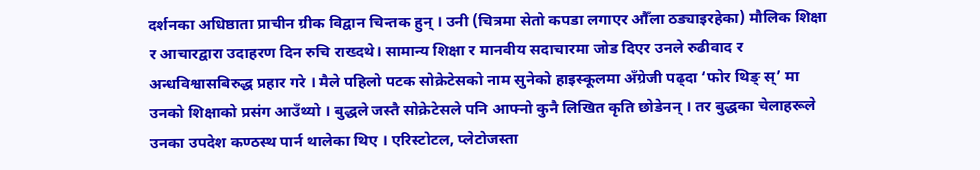दर्शनका अधिष्ठाता प्राचीन ग्रीक विद्वान चिन्तक हुन् । उनी (चित्रमा सेतो कपडा लगाएर औँला ठड्याइरहेका) मौलिक शिक्षा र आचारद्वारा उदाहरण दिन रुचि राख्दथे। सामान्य शिक्षा र मानवीय सदाचारमा जोड दिएर उनले रुढीवाद र अन्धविश्वासबिरुद्ध प्रहार गरे । मैले पहिलो पटक सोक्रेटेसको नाम सुनेको हाइस्कूलमा अँग्रेजी पढ्दा ‘फोर थिङ् स्’ मा उनको शिक्षाको प्रसंग आउँथ्यो । बुद्धले जस्तै सोक्रेटेसले पनि आफ्नो कुनै लिखित कृति छोडेनन् । तर बुद्धका चेलाहरूले उनका उपदेश कण्ठस्थ पार्न थालेका थिए । एरिस्टोटल, प्लेटोजस्ता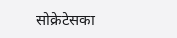सोक्रेटेसका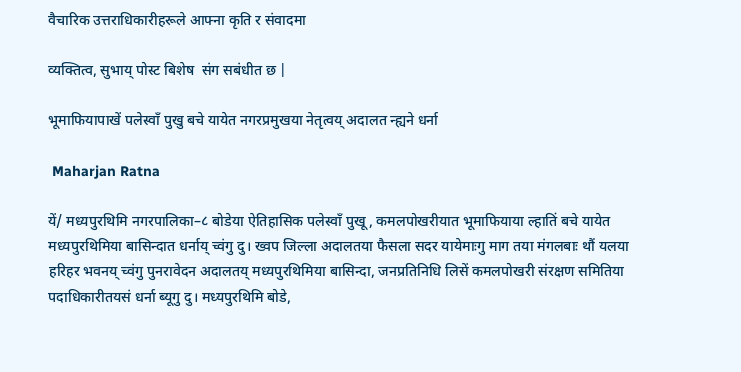वैचारिक उत्तराधिकारीहरूले आफ्ना कृति र संवादमा

व्यक्तित्व, सुभाय् पोस्ट बिशेष  संग सबंधीत छ |

भूमाफियापाखें पलेस्वाँ पुखु बचे यायेत नगरप्रमुखया नेतृत्वय् अदालत न्ह्यने धर्ना

 Maharjan Ratna

यें/ मध्यपुरथिमि नगरपालिका–८ बोडेया ऐतिहासिक पलेस्वाँ पुखू, कमलपोखरीयात भूमाफियाया ल्हातिं बचे यायेत मध्यपुरथिमिया बासिन्दात धर्नाय् च्वंगु दु। ख्वप जिल्ला अदालतया फैसला सदर यायेमाःगु माग तया मंगलबाः थौं यलया हरिहर भवनय् च्वंगु पुनरावेदन अदालतय् मध्यपुरथिमिया बासिन्दा, जनप्रतिनिधि लिसें कमलपोखरी संरक्षण समितिया पदाधिकारीतयसं धर्ना ब्यूगु दु। मध्यपुरथिमि बोडे,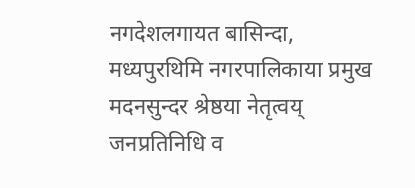नगदेशलगायत बासिन्दा, मध्यपुरथिमि नगरपालिकाया प्रमुख मदनसुन्दर श्रेष्ठया नेतृत्वय् जनप्रतिनिधि व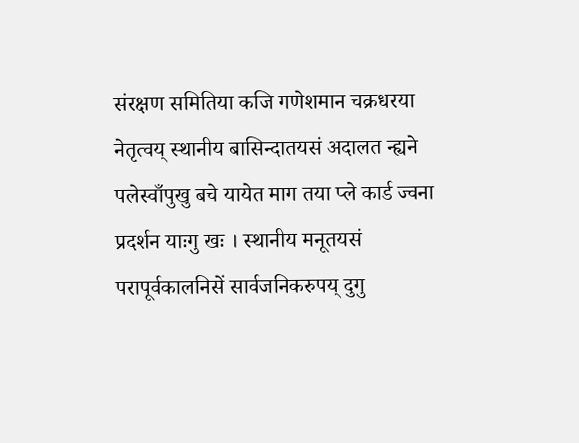संरक्षण समितिया कजि गणेशमान चक्रधरया नेतृत्वय् स्थानीय बासिन्दातयसं अदालत न्ह्यने पलेस्वाँपुखु बचे यायेत माग तया प्ले कार्ड ज्वना प्रदर्शन याःगु खः । स्थानीय मनूतयसं परापूर्वकालनिसें सार्वजनिकरुपय् दुगु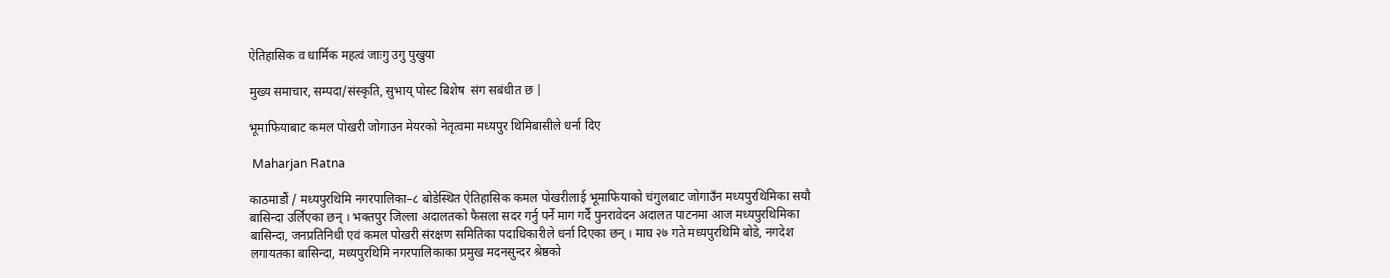ऐतिहासिक व धार्मिक महत्वं जाःगु उगु पुखुया

मुख्य समाचार, सम्पदा/संस्कृति, सुभाय् पोस्ट बिशेष  संग सबंधीत छ |

भूमाफियाबाट कमल पोखरी जोगाउन मेयरको नेतृत्वमा मध्यपुर थिमिबासीले धर्ना दिए

 Maharjan Ratna

काठमाडौं / मध्यपुरथिमि नगरपालिका–८ बोडेस्थित ऐतिहासिक कमल पोखरीलाई भूमाफियाको चंगुलबाट जोगाउँन मध्यपुरथिमिका सयौ बासिन्दा उर्लिएका छन् । भक्तपुर जिल्ला अदालतको फैसला सदर गर्नु पर्ने माग गर्दै पुनरावेदन अदालत पाटनमा आज मध्यपुरथिमिका बासिन्दा, जनप्रतिनिधी एवं कमल पोखरी संरक्षण समितिका पदाधिकारीले धर्ना दिएका छन् । माघ २७ गते मध्यपुरथिमि बोडे, नगदेश लगायतका बासिन्दा, मध्यपुरथिमि नगरपालिकाका प्रमुख मदनसुन्दर श्रेष्ठको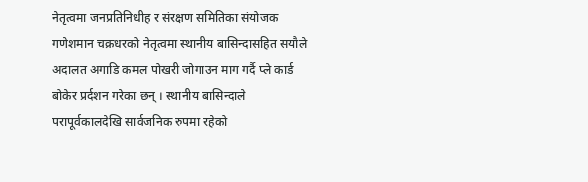नेतृत्वमा जनप्रतिनिधीह र संरक्षण समितिका संयोजक गणेशमान चक्रधरको नेतृत्वमा स्थानीय बासिन्दासहित सयौले अदालत अगाडि कमल पोखरी जोगाउन माग गर्दै प्ले कार्ड बोकेर प्रर्दशन गरेका छन् । स्थानीय बासिन्दाले परापूर्वकालदेखि सार्वजनिक रुपमा रहेको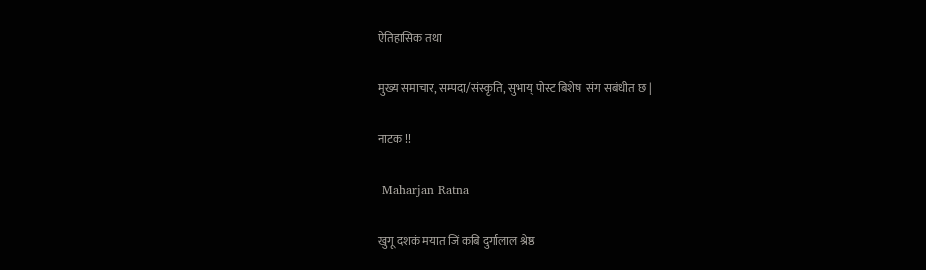ऐतिहासिक तथा

मुख्य समाचार, सम्पदा/संस्कृति, सुभाय् पोस्ट बिशेष  संग सबंधीत छ |

नाटक !!

 Maharjan Ratna

खुगू दशकं मयात जिं कबि दुर्गालाल श्रेष्ठ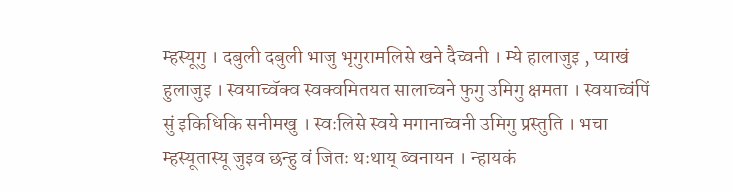म्हस्यूगु । दबुली दबुली भाजु भृगुरामलिसे खने दैच्वनी । म्ये हालाजुइ , प्याखं हुलाजुइ । स्वयाच्वॅक्व स्वक्वमितयत सालाच्वने फुगु उमिगु क्षमता । स्वयाच्वंपिं सुं इकिधिकि सनीमखु । स्वःलिसे स्वये मगानाच्वनी उमिगु प्रस्तुति । भचा म्हस्यूतास्यू जुइव छन्हु वं जितः थःथाय् ब्वनायन । न्हायकं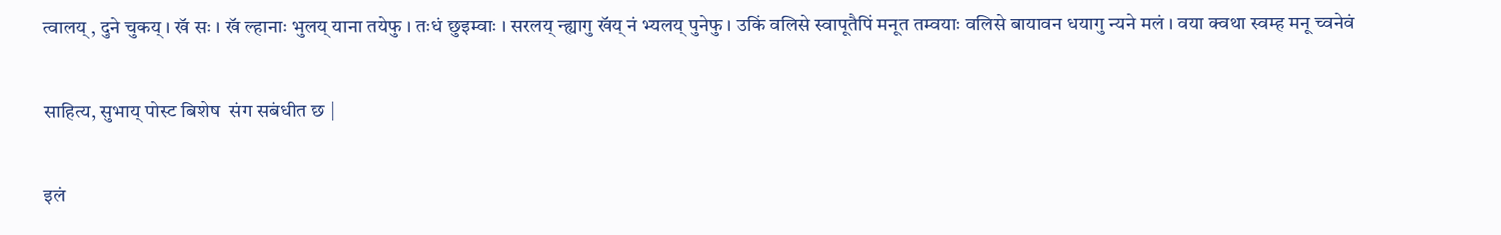त्वालय् , दुने चुकय् । खॅ सः । खॅ ल्हानाः भुलय् याना तयेफु । तःधं छुइम्वाः । सरलय् न्ह्यागु खॅय् नं भ्यलय् पुनेफु । उकिं वलिसे स्वापूतैपिं मनूत तम्वयाः वलिसे बायावन धयागु न्यने मलं । वया क्वथा स्वम्ह मनू च्वनेवं

साहित्य, सुभाय् पोस्ट बिशेष  संग सबंधीत छ |

इलं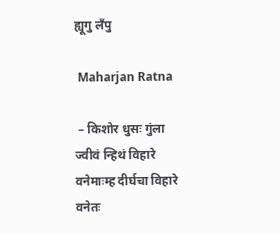ह्यूगु लँपु

 Maharjan Ratna

 – किशोर धुसः गुंला ज्वीवं न्हिथं विहारे वनेमाःम्ह दीर्घचा विहारे वनेतः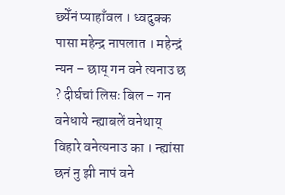छ्येँनं प्याहाँवल । ध्वदुक्क पासा महेन्द्र नापलात । महेन्द्रं न्यन – छाय् गन वने त्यनाउ छ ? दीर्घचां लिसः बिल – गन वनेधाये न्ह्याबलें वनेथाय् विहारे वनेत्यनाउ का । न्ह्यांसा छनं नु झी नापं वने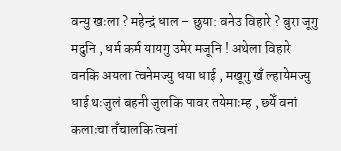वन्यु खःला ? महेन्द्रं धाल – छुया: वनेउ विहारे ? बुरा जूगु मदुनि , धर्म कर्म यायगु उमेर मजूनि ! अथेला विहारे वनकि अयला त्वनेमज्यु धया धाई , मखूगु खँ ल्हायेमज्यु धाई थःजुलं बहनी जुलकि पावर तयेमाःम्ह , छ्येँ वनां कलाःचा तँचालकि त्वनां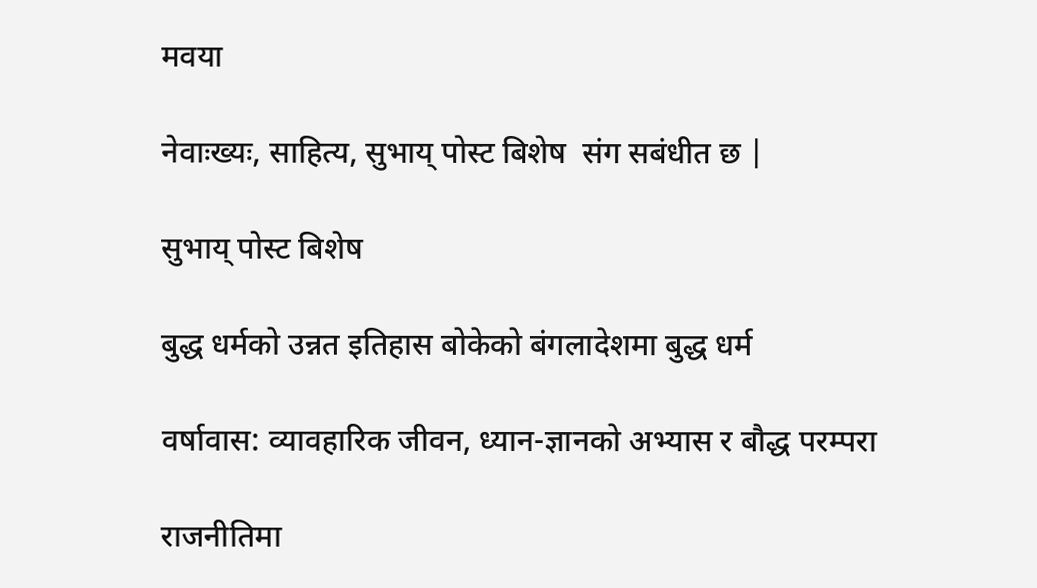मवया

नेवाःख्यः, साहित्य, सुभाय् पोस्ट बिशेष  संग सबंधीत छ |

सुभाय् पोस्ट बिशेष

बुद्ध धर्मको उन्नत इतिहास बोकेको बंगलादेशमा बुद्ध धर्म

वर्षावास: व्यावहारिक जीवन, ध्यान-ज्ञानको अभ्यास र बौद्ध परम्परा

राजनीतिमा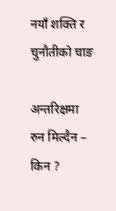नयाँ शक्ति र चुनौतीको चाङ

अन्तरिक्षमा रुन मिल्दैन – किन ?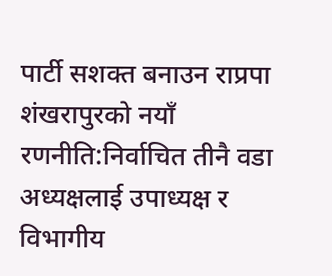पार्टी सशक्त बनाउन राप्रपा शंखरापुरको नयाँ रणनीति:निर्वाचित तीनै वडा अध्यक्षलाई उपाध्यक्ष र विभागीय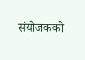संयोजकको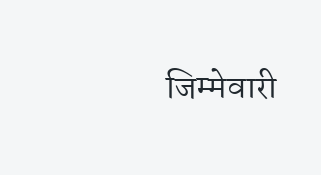जिम्मेवारी